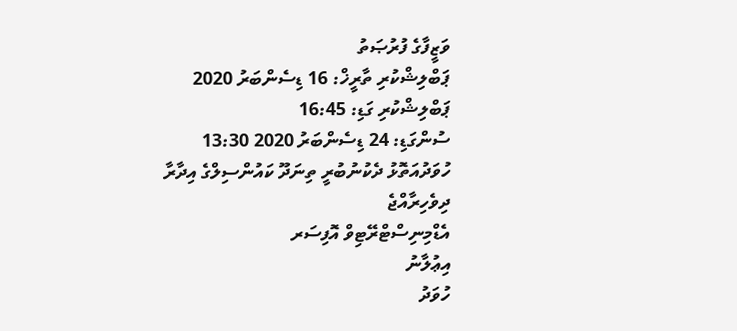ވަޒީފާގެ ފުރުޞަތު
ޕަބްލިޝްކުރި ތާރީޚް: 16 ޑިސެންބަރު 2020
ޕަބްލިޝްކުރި ގަޑި: 16:45
ސުންގަޑި: 24 ޑިސެންބަރު 2020 13:30
ހުވަދުއަތޮޅު ދެކުނުބުރީ ތިނަދޫ ކައުންސިލްގެ އިދާރާ
ދިވެހިރާއްޖެ
އެޑްމިނިސްޓްރޭޓިވް އޮފިސަރ
އިޢުލާނު
ހުވަދު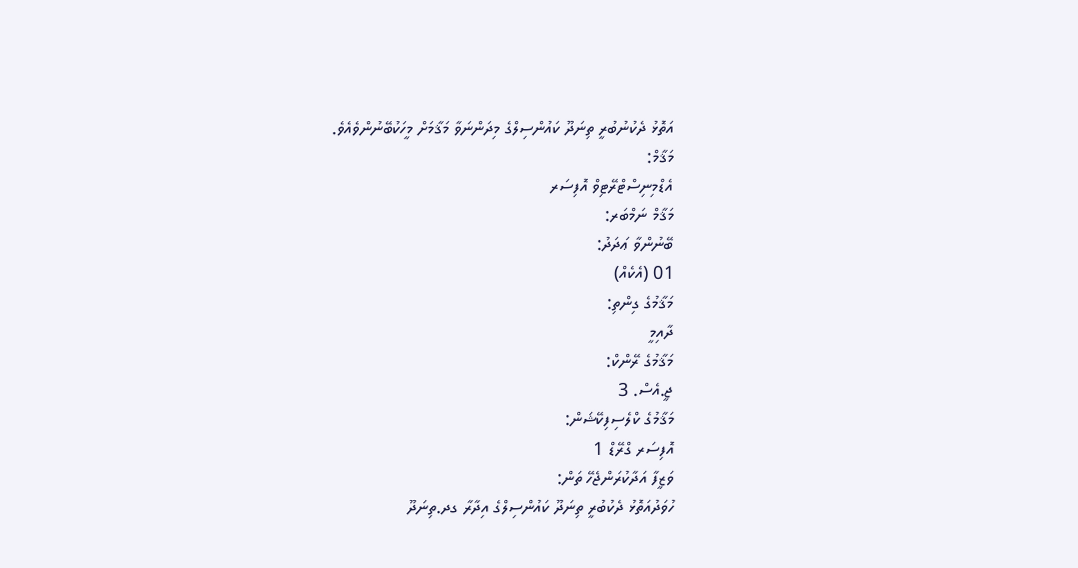އަތޮޅު ދެކުނުބުރީ ތިނަދޫ ކައުންސިލްގެ މިދަންނަވާ މަޤާމަށް މީހަކުބޭނުންވެއެވެ.
މަޤާމް:
އެޑްމިނިސްޓްރޭޓިވް އޮފިސަރ
މަޤާމް ނަމްބަރ:
ބޭނުންވާ ޢަދަދު:
01 (އެކެއް)
މަޤާމުގެ ގިންތި:
ދާއިމީ
މަޤާމުގެ ރޭންކް:
ޖީ.އެސް. 3
މަޤާމުގެ ކްލެސިފިކޭޝަން:
އޮފިސަރ ގްރޭޑް 1
ވަޒީފާ އަދާކުރަންޖެހޭ ތަން:
ހުވަދުއަތޮޅު ދެކުބުރީ ތިނަދޫ ކައުންސިލްގެ އިދާރާ ގދ.ތިނަދޫ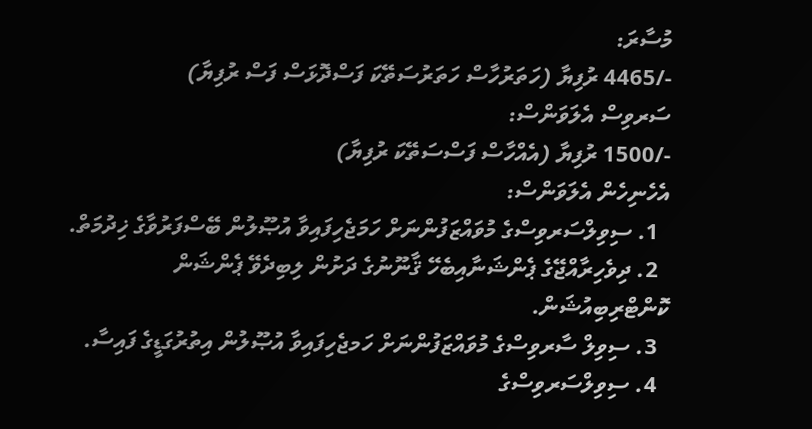މުސާރަ:
-/4465 ރުފިޔާ (ހަތަރުހާސް ހަތަރުސަތޭކަ ފަސްދޮޅަސް ފަސް ރުފިޔާ)
ސަރވިސް އެލަވަންސް:
-/1500 ރުފިޔާ (އެއްހާސް ފަސްސަތޭކަ ރުފިޔާ)
އެހެނިހެން އެލަވަންސް:
  1. ސިވިލްސަރވިސްގެ މުވައްޒަފުންނަށް ހަމަޖެހިފައިވާ އުޞޫލުން ބޭސްފަރުވާގެ ޚިދުމަތް.
  2. ދިވެހިރާއްޖޭގެ ޕެންޝަނާއިބެހޭ ޤާނޫނުގެ ދަށުން ލިބިދެވޭ ޕެންޝަން ކޮންޓްރިބިއުޝަން.
  3. ސިވިލް ސާރވިސްގެ މުވައްޒަފުންނަށް ހަމޖެހިފައިވާ އުޞޫލުން އިތުރުގަޑީގެ ފައިސާ.
  4. ސިވިލްސަރވިސްގެ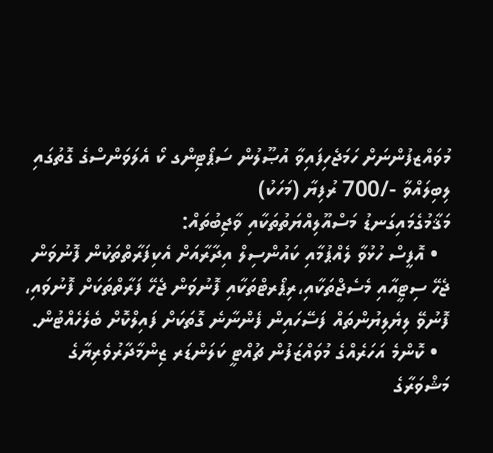މުވައްޒފުންނަށް ހަމަޖެހިފައިވާ އުޞޫލުން ސަޕޯޓިންގ ކޯ އެލަވަންސްގެ ގޮތުގައި ލިބިލައްވާ -/700 ރުފިޔާ (މަހަކު)
މަޤާމުގެމައިގަނޑު މަސްއޫލިއްޔަތުތަކާއި ވާޖިބުތައް:
  • އޮފީސް ހުޅުވާ ލެއްޕުމާއި ކައުންސިލް އިދާރާއަށް އެކިފަރާތްތަކުން ފޮނުވަން ޖެހޭ ސިޓީއާއި މެސެޖްތަކާއި،ރިޕޯރޓްތަކާއި ފޮނުވަން ޖެހޭ ފަރާތްތަކަށް ފޮނުވައި، ފޮނުވޭ ލިޔެލިޔުންތައް ފަސޭހައިން ފެންނާނެ ގޮތަކަށް ފައިލްކޮށް ބެލެހެއްޓުން.
  • ކޮންމެ އަހަރެއްގެ މުވައްޒަފުން ޗުއްޓީ ކަލަންޑަރ ޒިންމާދާރުވެރިޔާގެ މަޝްވަރާގެ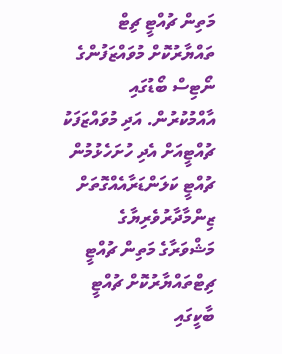މަތިން ޗުއްޓީ ޗިޓް ތައްޔާރުކޮށް މުވައްޒަފުންގެ ނޯޓިސް ބޯޑުގައި އާއްމުކުރުން. އަދި މުވައްޒަފަކު ޗުއްޓީއަށް އެދި ހުށަހެޅުމުން ޗުއްޓީ ކަލަންޑަރާއެއްގޮތަށް ޒިންމާދާރުވެރިޔާގެ މަޝްވަރާގެ މަތިން ޗުއްޓީ ޗިޓްތައްޔާރުކޮށް ޗުއްޓީ ބާކީގައި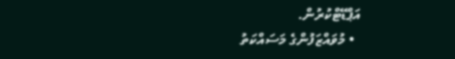އަޕްޑޭޓްކުރުން.
  • މުވައްޒަފުންގެ މަސައްކަތު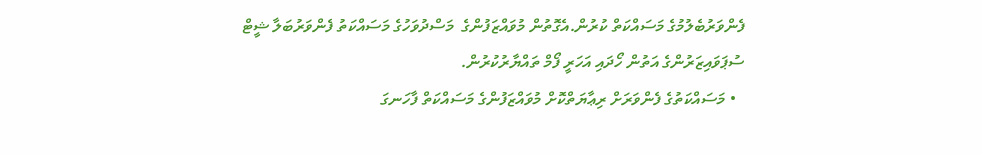ފެންވަރުބެލުމުގެ މަސައްކަތް ކުރުން.އެގޮތުން މުވައްޒަފުންގެ  މަސްދުވަހުގެ މަސައްކަތު ފެންވަރުބަލާ ޝީޓް ސުޕަވައިޒަރުންގެ އަތުން ހޯދައި އަހަރީ ފޯމް ތައްޔާރުކުރުން.
  • މަސައްކަތުގެ ފެންވަރަށް ރިޢާޔަތްކޮށް މުވައްޒަފުންގެ މަސައްކަތް ފާހަނގަ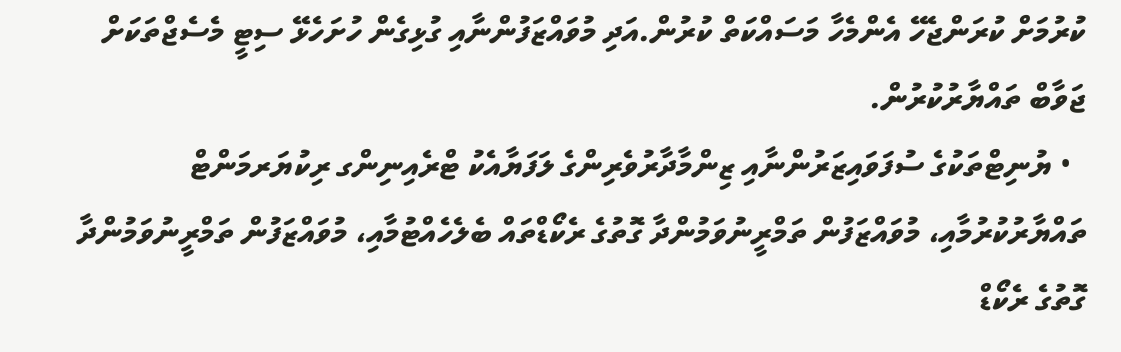ކުރުމަށް ކުރަންޖެހޭ އެންމެހާ މަސައްކަތް ކުރުން.އަދި މުވައްޒަފުންނާއި ގުޅިގެން ހުށަހެޅޭ ސިޓީ މެސެޖްތަކަށް ޖަވާބް ތައްޔާރުކުރުން.
  • ޔުނިޓްތަކުގެ ސުފަވައިޒަރުންނާއި ޒިންމާދާރުވެރިންގެ ލަފަޔާއެކު ޓްރެއިނިންގ ރިކުޔަރމަންޓް ތައްޔާރުކުރުމާއި، މުވައްޒަފުން ތަމްރީނުވަމުންދާ ގޮތުގެ ރެކޯޑްތައް ބެލެހެއްޓުމާއި، މުވައްޒަފުން ތަމްރީނުވަމުންދާ ގޮތުގެ ރެކޯޑް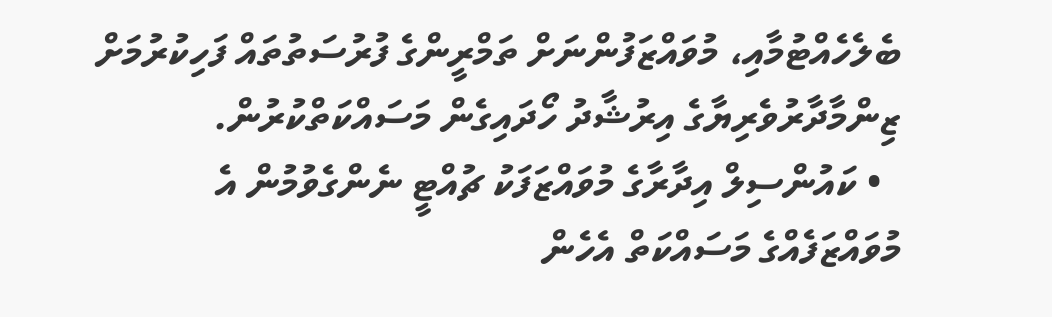ބެލެހެއްޓުމާއި، މުވައްޒަފުންނަށް ތަމްރީންގެ ފުރުސަތުތައް ފަހިކުރުމަށް ޒިންމާދާރުވެރިޔާގެ އިރުޝާދު ހޯދައިގެން މަސައްކަތްކުރުން.
  • ކައުންސިލް އިދާރާގެ މުވައްޒަފަކު ޗުއްޓީ ނެންގެވުމުން އެ މުވައްޒަފެއްގެ މަސައްކަތް އެހެން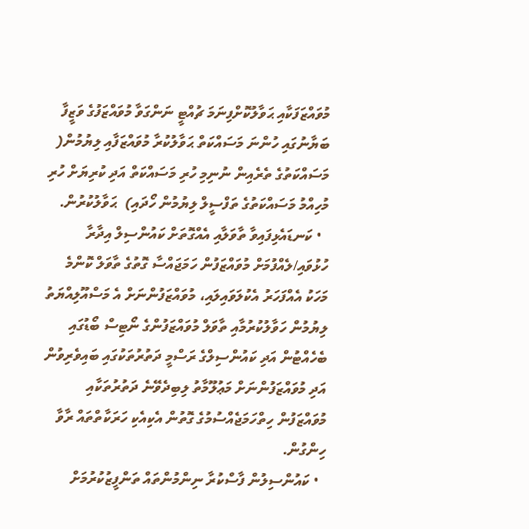މުވައްޒަފަކާއި ޙަވާލުކޮށްފިނަމަ ޗުއްޓީ ނަންގަވާ މުވައްޒަފުގެ ވަޒީފާ ބަޔާނުގައި ހުންނަ މަސައްކަތް ޙަވާލުކުރާ މުވައްޒަފާއި ލިޔުމުން( މަސައްކަތުގެ ތެރެއިން ނުނިމި ހުރި މަސައްކަތް އަދި ކުރިޔަށް ހުރި މުހިއްމު މަސައްކަތުގެ ތަފްސީލް ލިޔުމުން ހޯދައި)  ޙަވާލުކުރުން.
  • ކަނޑައެޅިފައިވާ ތާވަލާއި އެއްގޮތަށް ކައުންސިލް އިދާރާ ހުޅުވައި/ލެއްފުމަށް މުވައްޒަފުން ހަމަޖައްސާ ގޮތުގެ ތާވަލް ކޮންމެ މަހަކު އެއްފަހަރު އެކުލަވައިލައި، މުވައްޒަފުންނަށް އެ މަސްއޫލިއްޔަތު ލިޔުމުން ހަވާލުކުރުމާއި ތާވަލް މުވައްޒަފުންގެ ނޯޓިސް ބޯޑުގައި ބެހެއްޓުން އަދި ކައުންސިލްގެ ރަސްމީ ދަތުރުތަކުގައި ބައިވެރިވުން އަދި މުވައްޒަފުންނަށް މަޢުލޫމާތު ލިބިދެވޭނެ ދަތުރުތަކާއި މުވައްޒަފުން ހިތްހަމަޖެއްސުމުގެ ގޮތުން އެކިއެކި ހަރަކާތްތައް ރާވާ ހިންގުން.
  • ކައުންސިލުން ފާސްކުރާ ނިންމުންތައް ތަންފީޒުކުރުމަށް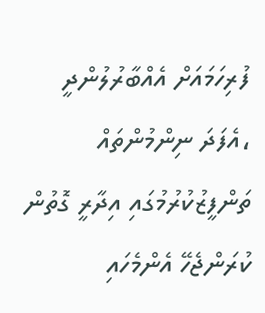ފުރިހަމައަށް އެއްބާރުލުންދީ ،އެފަދަ ނިންމުންތައް ތަންފީޒުކުރުމުގައި އިދާރީ ގޮތުން ކުރަންޖެހޭ އެންމެހައި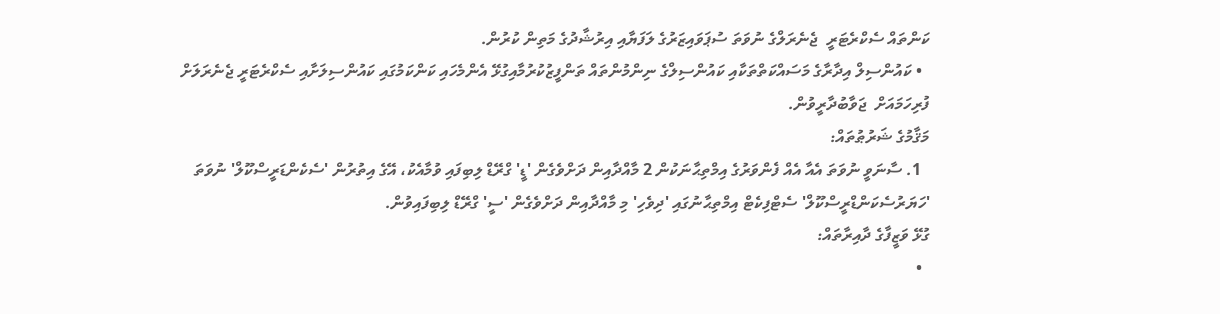ކަންތައް ސެކްރެޓަރީ  ޖެނެރަލްގެ ނުވަތަ ސުޕަވައިޒަރުގެ ލަފަޔާއި އިރުޝާދުގެ މަތިން ކުރުން.
  • ކައުންސިލް އިދާރާގެ މަސައްކަތްތަކާއި ކައުންސިލްގެ ނިންމުންތައް ތަންފީޒުކުރުމާއިގުޅޭ އެންމެހައި ކަންކަމުގައި ކައުންސިލަށާއި ސެކްރެޓަރީ ޖެނެރަލަށް ފުރިހަމައަށް  ޖަވާބުދާރީވުން.
މަޤާމުގެ ޝަރުޠުތައް:
  1. ސާނަވީ ނުވަތަ އެއާ އެއް ފެންވަރުގެ އިމްތިޙާނަކުން 2 މާއްދާއިން ދަށްވެގެން 'ޑީ' ގްރޭޑް ލިބިފައި ވުމާއެކު، އޭގެ އިތުރުން 'ސެކެންޑަރީސްކޫލް' ނުވަތަ 'ހަޔަރުސެކަންޑްރީސްކޫލް' ސެޓްފިކެޓް އިމްތިޙާނުގައި 'ދިވެހި' މި މާއްދާއިން ދަށްވެގެން 'ސީ' ގްރޭޑް ލިބިފައިވުން.
ގުޅޭ ވަޒީފާގެ ދާއިރާތައް:
  •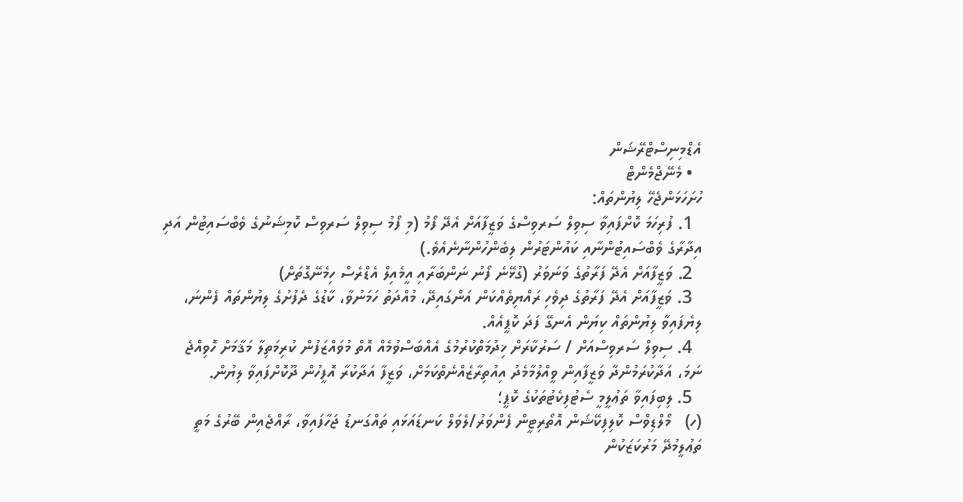އެޑްމިނިސްޓްރޭޝަން
  • މެނޭޖްމެންޓް
ހުށަހަޅަންޖެހޭ ލިޔުންތައް:
  1. ފުރިހަމަ ކޮށްފައިވާ ސިވިލް ސަރވިސްގެ ވަޒީފާއަށް އެދޭ ފޯމު (މި ފޯމު ސިވިލް ސަރވިސް ކޮމިޝަނުގެ ވެބްސައިޓުން އަދި އިދާރާގެ ވެބްސައިޓުންނާއި ކައުންޓަރުން ލިބެންހުންނާނެއެވެ.)
  2. ވަޒީފާއަށް އެދޭ ފަރާތުގެ ވަނަވަރު (ގުޅޭނެ ފޯނު ނަންބަރާއި އީމެއިލް އެޑްރެސް ހިމެނޭގޮތަށް)
  3. ވަޒީފާއަށް އެދޭ ފަރާތުގެ ދިވެހި ރައްޔިތެއްކަން އަންގައިދޭ، މުއްދަތު ހަމަނުވާ، ކާޑުގެ ދެފުށުގެ ލިޔުންތައް ފެންނަ، ލިޔެފައިވާ ލިޔުންތައް ކިޔަން އެނގޭ ފަދަ ކޮޕީއެއް.
  4. ސިވިލް ސަރވިސްއަށް / ސަރުކާރަށް ޚިދުމަތްކުރުމުގެ އެއްބަސްވުމެއް އޮތް މުވައްޒަފުން ކުރިމަތިލާ މަޤާމަށް ހޮވިއްޖެ ނަމަ، އަދާކުރަމުންދާ ވަޒީފާއިން ވީއްލުމާމެދު އިއުތިރާޒެއްނެތްކަމަށް، ވަޒީފާ އަދާކުރާ އޮފީހުން ދޫކޮށްފައިވާ ލިޔުން.
  5. ލިބިފައިވާ ތަޢުލީމީ ސެޓުފިކެޓުތަކުގެ ކޮޕީ؛
(ހ)   މޯލްޑިވްސް ކޮލިފިކޭޝަން އޮތޯރިޓީން ފެންވަރު/ލެވަލް ކަނޑައަޅައި ތައްގަނޑު ޖަހާފައިވާ، ރާއްޖެއިން ބޭރުގެ މަތީ ތަޢުލީމުދޭ މަރުކަޒަކުން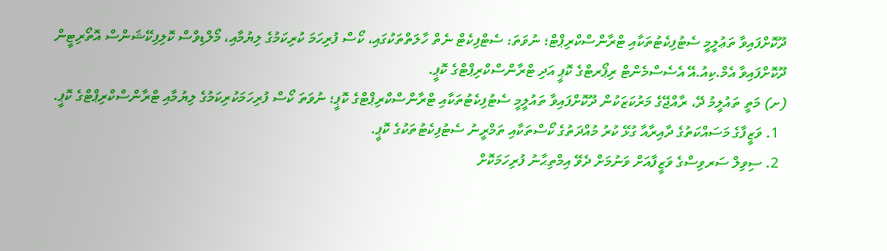ދޫކޮށްފައިވާ ތަޢުލީމީ ސެޓުފިކެޓުތަކާއި ޓްރާންސްކްރިޕްޓް؛ ނުވަތަ: ސެޓްފިކެޓް ނެތް ހާލަތްތަކުގައި، ކޯސް ފުރިހަމަ ކުރިކަމުގެ ލިޔުމާއި، މޯލްޑިވްސް ކޮލިފިކޭޝަންސް އޮތޯރިޓީން ދޫކޮށްފައިވާ އެމް.ކިއު.އޭ އެސެސްމެންޓް ރިޕޯރޓްގެ ކޮޕީ އަދި ޓްރާންސްކްރިޕްޓްގެ ކޮޕީ.
(ށ) މަތީ ތައުލީމު ދޭ، ރާއްޖޭގެ މަރުކަޒަކުން ދޫކޮށްފައިވާ ތައުލީމީ ސެޓުފިކެޓުތަކާއި ޓްރާންސްކްރިޕްޓްގެ ކޮޕީ؛ ނުވަތަ ކޯސް ފުރިހަމަކުރިކަމުގެ ލިޔުމާއި ޓްރާންސްކްރިޕްޓްގެ ކޮޕީ.
  1. ވަޒީފާގެ މަސައްކަތުގެ ދާއިރާއާ ގުޅޭ ކުރު މުއްދަތުގެ ކޯސްތަކާއި ތަމްރީނު ސެޓުފިކެޓުތަކުގެ ކޮޕީ.
  2. ސިވިލް ސަރވިސްގެ ވަޒީފާއަށް ވަނުމަށް ދެވޭ އިމްތިޙާނު ފުރިހަމަކޮށް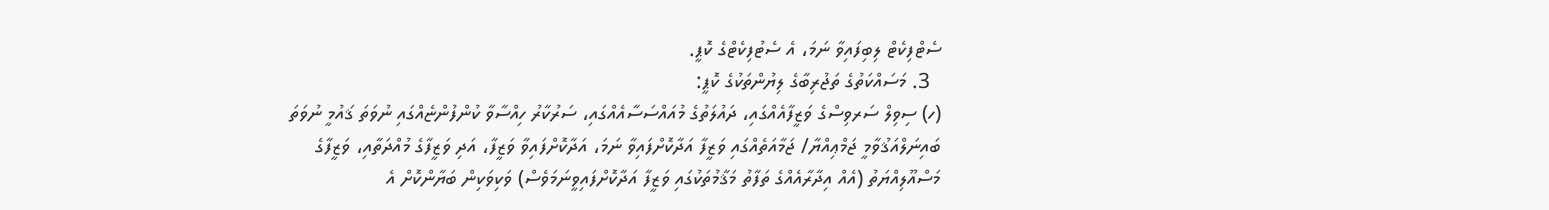ސެޓްފިކެޓް ލިބިފައިވާ ނަމަ، އެ ސެޓުފިކެޓްގެ ކޮޕީ.
  3. މަސައްކަތުގެ ތަޖުރިބާގެ ލިޔުންތަކުގެ ކޮޕީ:
(ހ) ސިވިލް ސަރވިސްގެ ވަޒީފާއެއްގައި، ދައުލަތުގެ މުއައްސަސާއެއްގައި، ސަރުކާރު ހިއްސާވާ ކުންފުންޏެއްގައި ނުވަތަ ޤައުމީ ނުވަތަ ބައިނަލްއަޤުވާމީ ޖަމްޢިއްޔާ/ ޖަމާއަތެއްގައި ވަޒީފާ އަދާކޮށްފައިވާ ނަމަ، އަދާކޮށްފައިވާ ވަޒީފާ، އަދި ވަޒީފާގެ މުއްދަތާއި، ވަޒީފާގެ މަސްއޫލިއްޔަތު (އެއް އިދާރާއެއްގެ ތަފާތު މަޤާމުތަކުގައި ވަޒީފާ އަދާކޮށްފައިވީނަމަވެސް) ވަކިވަކިން ބަޔާންކޮށް އެ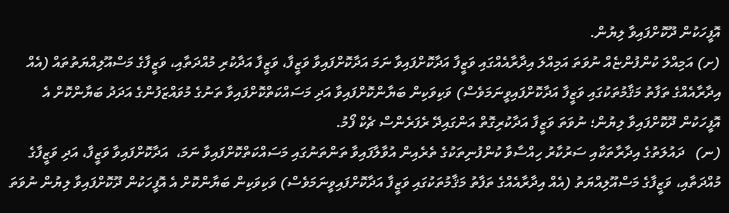އޮފީހަކުން ދޫކޮށްފައިވާ ލިޔުން.
(ށ) އަމިއްލަ ކުންފުންޏެއް ނުވަތަ އަމިއްލަ އިދާރާއެއްގައި ވަޒީފާ އަދާކޮށްފައިވާ ނަމަ އަދާކޮށްފައިވާ ވަޒީފާ، ވަޒީފާ އަދާކުރި މުއްދަތާއި، ވަޒީފާގެ މަސްއޫލިއްޔަތުތައް (އެއް އިދާރާއެއްގެ ތަފާތު މަޤާމުތަކުގައި ވަޒީފާ އަދާކޮށްފައިވީނަމަވެސް) ވަކިވަކިން ބަޔާންކޮށްފައިވާ އަދި މަސައްކަތްކޮށްފައިވާ ތަނުގެ މުވައްޒަފުންގެ އަދަދު ބަޔާންކޮށް އެ އޮފީހަކުން ދޫކޮށްފައިވާ ލިޔުން؛ ނުވަތަ ވަޒީފާ އަދާކުރިގޮތް އަންގައިދޭ ރެފަރެންސް ޗެކް ފޯމު.
(ނ)   ދައުލަތުގެ އިދާރާތަކާއި ސަރުކާރު ހިއްސާވާ ކުންފުނިތަކުގެ ތެރެއިން އުވާލާފައިވާ ތަންތަނުގައި މަސައްކަތްކޮށްފައިވާ ނަމަ،  އަދާކޮށްފައިވާ ވަޒީފާ، އަދި ވަޒީފާގެ މުއްދަތާއި، ވަޒީފާގެ މަސްއޫލިއްޔަތު (އެއް އިދާރާއެއްގެ ތަފާތު މަޤާމުތަކުގައި ވަޒީފާ އަދާކޮށްފައިވީނަމަވެސް) ވަކިވަކިން ބަޔާންކޮށް އެ އޮފީހަކުން ދޫކޮށްފައިވާ ލިޔުން ނުވަތަ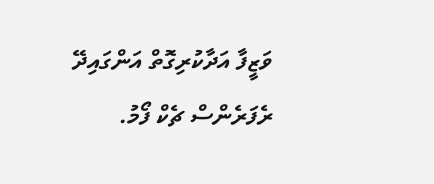ވަޒީފާ އަދާކުރިގޮތް އަންގައިދޭ ރެފަރެންސް ޗެކް ފޯމު.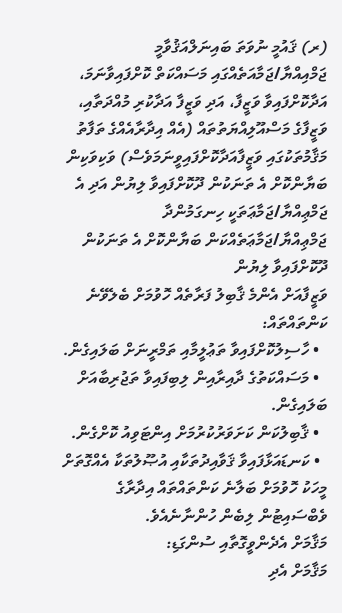(ރ) ޤައުމީ ނުވަތަ ބައިނަލްއަޤުވާމީ ޖަމްއިއްޔާ/ޖަމާއަތެއްގައި މަސައްކަތް ކޮށްފައިވާނަމަ، އަދާކޮށްފައިވާ ވަޒީފާ، އަދި ވަޒީފާ އަދާކުރި މުއްދަތާއި، ވަޒީފާގެ މަސްއޫލިއްޔަތުތައް (އެއް އިދާރާއެއްގެ ތަފާތު މަޤާމުތަކުގައި ވަޒީފާއަދާކޮށްފައިވީނަމަވެސް) ވަކިވަކިން ބަޔާންކޮށް އެ ތަނަކުން ދޫކޮށްފައިވާ ލިޔުން އަދި އެ ޖަމްޢިއްޔާ/ޖަމާޢަތަކީ ހިނގަމުންދާ ޖަމްޢިއްޔާ/ޖަމާޢަތެއްކަން ބަޔާންކޮށް އެ ތަނަކުން ދޫކޮށްފައިވާ ލިޔުން
ވަޒީފާއަށް އެންމެ ޤާބިލު ފަރާތެއް ހޮވުމަށް ބެލެވޭނެ ކަންތައްތައް:
  • ހާސިލުކޮށްފައިވާ ތަޢުލީމާއި ތަމްރީނަށް ބަލައިގެން.
  • މަސައްކަތުގެ ދާއިރާއިން ލިބިފައިވާ ތަޖުރިބާއަށް ބަލައިގެން.
  • ޤާބިލުކަން ކަށަވަރުކުރުމަށް އިންޓަވިއު ކޮށްގެން.
  • ކަނޑައަޅާފައިވާ ޤަވާއިދުތަކާއި އުޞޫލުތަކާ އެއްގޮތަށް މީހަކު ހޮވުމަށް ބަލާނެ ކަންތައްތައް އިދާރާގެ ވެބްސައިޓުން ލިބެން ހުންނާނެއެވެ.
މަޤާމަށް އެދެންވީގޮތާއި ސުންގަޑި:
މަޤާމަށް އެދި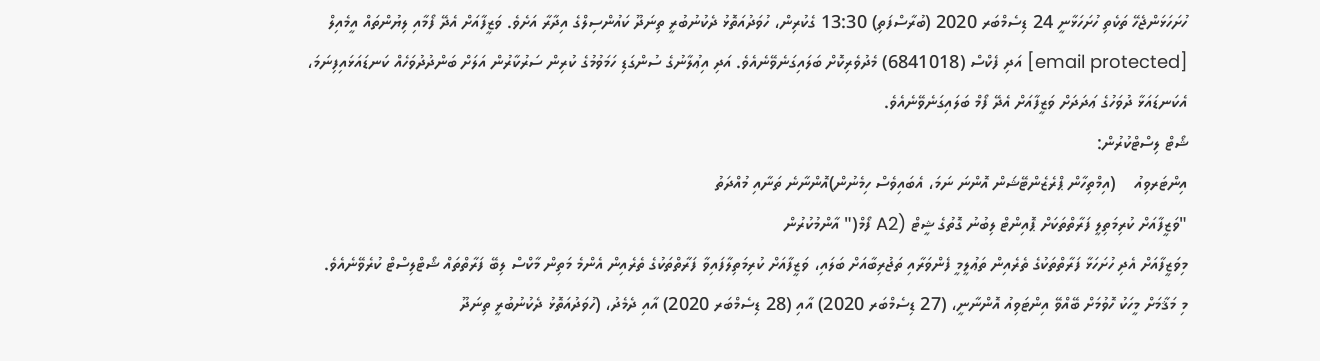ހުށަހަޅަންޖެހޭ ތަކެތި ހުށަހަޅާނީ 24 ޑިސެމްބަރ 2020 (ބުރާސްފަތި) 13:30 ގެކުރިން، ހުވަދުއަތޮޅު ދެކުނުބުރީ ތިނަދޫ ކައުންސިލްގެ އިދާރާ އަށެވެ. ވަޒީފާއަށް އެދޭ ފޯމާއި ލިޔުންތައް އީމެއިލް [email protected] އަދި ފެކްސް (6841018) މެދުވެރިކޮށް ބަލައިގަނެވޭނެއެވެ. އަދި އިޢުލާނުގެ ސުންގަޑި ހަމަވުމުގެ ކުރިން ސަރުކާރުން އަލަށް ބަންދުދުވަހެއް ކަނޑައަޅައިފިނަމަ، އެކަނޑައަޅާ ދުވަހުގެ ޢަދަދަށް ވަޒީފާއަށް އެދޭ ފޯމް ބަލައިގަނެވޭނެއެވެ.
ޝޯޓް ލިސްޓްކުރުން:
އިންޓަރވިއު    (އިމްތިހާން ޕްރެޒެންޓޭޝަން އޮންނަ ނަމަ، އެބައިވެސް ހިމެނުން)އޮންނާނެ ތަނާއި މުއްދަތު
"ވަޒީފާއަށް ކުރިމަތިލީ ފަރާތްތަކަށް ޕޮއިންޓް ލިބުނު ގޮތުގެ ޝީޓް (A2 ފޯމް(" އާންމުކުރުން
މިވަޒީފާއަށް އެދި ހުށަހަޅާ ފަރާތްތަކުގެ ތެރެއިން ތަޢުލީމީ ފެންވަރާއި ތަޖުރިބާއަށް ބަލައި، ވަޒީފާއަށް ކުރިމަތިލާފައިވާ ފަރާތްތަކުގެ ތެރެއިން އެންމެ މަތިން މާކްސް ލިބޭ ފަރާތްތައް ޝޯޓްލިސްޓް ކުރެވޭނެއެވެ.
މި މަޤާމަށް މީހަކު ހޮވުމަށް ބޭއްވޭ އިންޓަވިއު އޮންނާނީ، (27 ޑިސެމްބަރ 2020) އާއި (28 ޑިސެމްބަރ 2020) އާއި ދެމެދު، (ހުވަދުއަތޮޅު ދެކުނުބުރީ ތިނަދޫ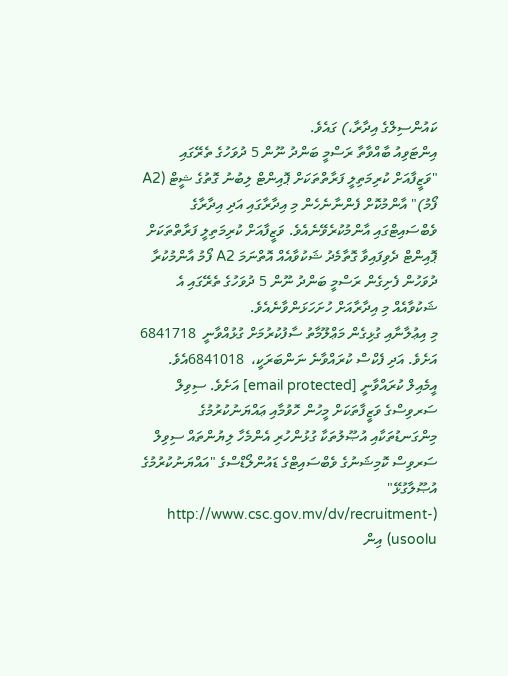ކައުންސިލްގެ އިދާރާ،) ގައެވެ.
އިންޓަވިއު ބާއްވާތާ ރަސްމީ ބަންދު ނޫން 5 ދުވަހުގެ ތެރޭގައި "ވަޒީފާއަށް ކުރިމަތިލީ ފަރާތްތަކަށް ޕޮއިންޓް ލިބުނު ގޮތުގެ ޝީޓް (A2 ފޯމު)" އާންމުކޮށް ފެންނާނެހެން މި އިދާރާގައި އަދި އިދާރާގެ ވެބްސައިޓްގައި އާންމުކުރެވޭނެއެވެ. ވަޒީފާއަށް ކުރިމަތިލީ ފަރާތްތަކަށް ޕޮއިންޓް ދެވިފައިވާ ގޮތާމެދު ޝަކުވާއެއް އޮތްނަމަ A2 ފޯމު އާންމުކުރާ ދުވަހުން ފެށިގެން ރަސްމީ ބަންދު ނޫން 5 ދުވަހުގެ ތެރޭގައި އެ ޝަކުވާއެއް މި އިދާރާއަށް ހުށަހަޅަންވާނެއެވެ.
މި އިޢުލާނާއި ގުޅިގެން މަޢްލޫމާތު ސާފުކުރުމަށް ގުޅުއްވާނީ  6841718  އަށެވެ. އަދި ފެކްސް ކުރައްވާނެ ނަންބަރަކީ،  6841018އެވެ. އީމެއިލް ކުރައްވާނީ [email protected] އަށެވެ. ސިވިލް ސަރވިސްގެ ވަޒީފާތަކަށް މީހުން ހޮވުމާއި ޢައްޔަނުކުރުމުގެ މިންގަނޑުތަކާއި އުޞޫލުތަކާ ގުޅުންހުރި އެންމެހާ ލިޔުންތައް ސިވިލް ސަރވިސް ކޮމިޝަނުގެ ވެބްސައިޓްގެ ޑައުންލޯޑްސްގެ "އައްޔަނުކުރުމުގެ އުޞޫލާގުޅޭ" (http://www.csc.gov.mv/dv/recruitment-usoolu) އިން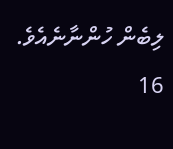ލިބެން ހުންނާނެއެވެ.
16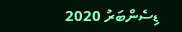ޑިސެންބަރު 2020